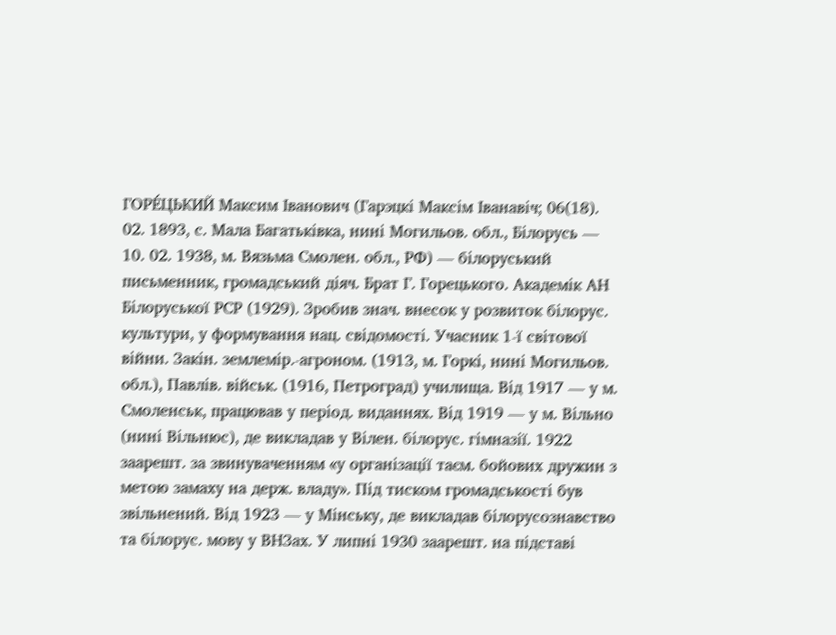ГОРЕ́ЦЬКИЙ Максим Іванович (Гарэцкі Максім Іванавіч; 06(18). 02. 1893, с. Мала Багатьківка, нині Могильов. обл., Білорусь — 10. 02. 1938, м. Вязьма Смолен. обл., РФ) — білоруський письменник, громадський діяч. Брат Г. Горецького. Академік АН Білоруської РСР (1929). Зробив знач. внесок у розвиток білорус. культури, у формування нац. свідомості. Учасник 1-ї світової війни. Закін. землемір.-агроном. (1913, м. Горкі, нині Могильов. обл.), Павлів. військ. (1916, Петроград) училища. Від 1917 — у м. Смоленськ, працював у період. виданнях. Від 1919 — у м. Вільно (нині Вільнюс), де викладав у Вілен. білорус. гімназії. 1922 заарешт. за звинуваченням «у організації таєм. бойових дружин з метою замаху на держ. владу». Під тиском громадськості був звільнений. Від 1923 — у Мінську, де викладав білорусознавство та білорус. мову у ВНЗах. У липні 1930 заарешт. на підставі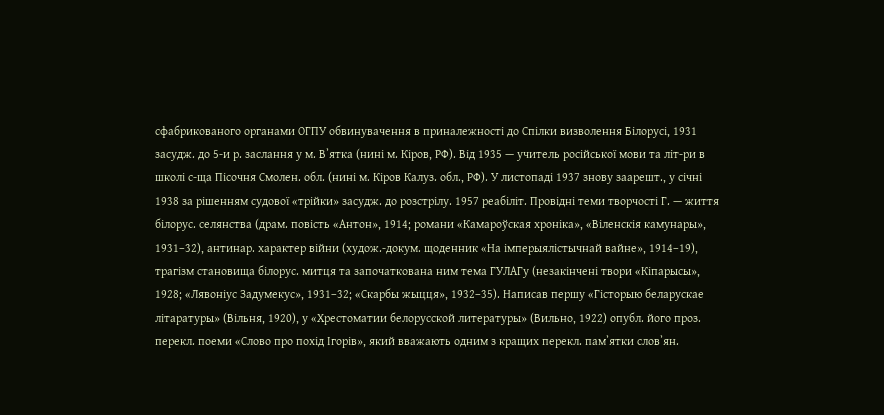сфабрикованого органами ОГПУ обвинувачення в приналежності до Спілки визволення Білорусі, 1931 засудж. до 5-и р. заслання у м. Вʼятка (нині м. Кіров, РФ). Від 1935 — учитель російської мови та літ-ри в школі с-ща Пісочня Смолен. обл. (нині м. Кіров Калуз. обл., РФ). У листопаді 1937 знову заарешт., у січні 1938 за рішенням судової «трійки» засудж. до розстрілу. 1957 реабіліт. Провідні теми творчості Г. — життя білорус. селянства (драм. повість «Антон», 1914; романи «Камароўская хроніка», «Віленскія камунары», 1931–32), антинар. характер війни (худож.-докум. щоденник «На імперыялістычнай вайне», 1914–19), трагізм становища білорус. митця та започаткована ним тема ГУЛАГу (незакінчені твори «Кіпарысы», 1928; «Лявоніус Задумекус», 1931–32; «Скарбы жыцця», 1932–35). Написав першу «Гісторыю беларускае літаратуры» (Вільня, 1920), у «Хрестоматии белорусской литературы» (Вильно, 1922) опубл. його проз. перекл. поеми «Слово про похід Ігорів», який вважають одним з кращих перекл. памʼятки словʼян.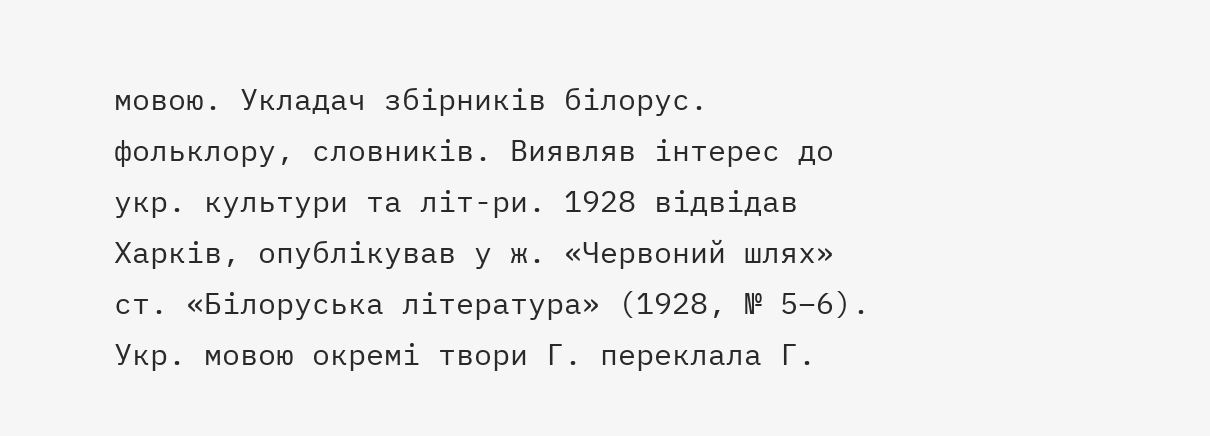мовою. Укладач збірників білорус. фольклору, словників. Виявляв інтерес до укр. культури та літ-ри. 1928 відвідав Харків, опублікував у ж. «Червоний шлях» ст. «Білоруська література» (1928, № 5–6). Укр. мовою окремі твори Г. переклала Г.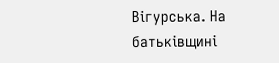Вігурська. На батьківщині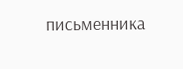письменника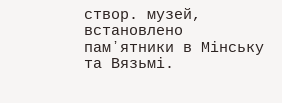створ. музей, встановлено памʼятники в Мінську та Вязьмі.